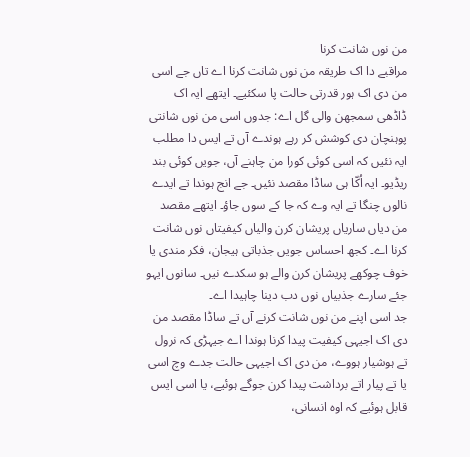من نوں شانت کرنا
مراقبے دا اک طریقہ من نوں شانت کرنا اے تاں جے اسی من دی اک ہور قدرتی حالت پا سکئیے۔ ایتھے ایہ اک ڈاڈھی سمجھن والی گل اے: جدوں اسی من نوں شانتی پوہنچان دی کوشش کر رہے ہوندے آں تے ایس دا مطلب ایہ نئیں کہ اسی کوئی کورا من چاہنے آں، جویں کوئی بند ریڈیو۔ ایہ اُکّا ہی ساڈا مقصد نئیں۔ جے انج ہوندا تے ایدے نالوں چنگا تے ایہ وے کہ جا کے سوں جاؤ۔ ایتھے مقصد من دیاں ساریاں پریشان کرن والیاں کیفیتاں نوں شانت کرنا اے۔ کجھ احساس جویں جذباتی ہیجان، فکر مندی یا خوف چوکھے پریشان کرن والے ہو سکدے نیں۔ سانوں ایہو جئے سارے جذبیاں نوں دب دینا چاہیدا اے۔
جد اسی اپنے من نوں شانت کرنے آں تے ساڈا مقصد من دی اک اجیہی کیفیت پیدا کرنا ہوندا اے جیہڑی کہ نرول تے ہوشیار ہووے، من دی اک اجیہی حالت جدے وچ اسی یا تے پیار اتے برداشت پیدا کرن جوگے ہوئیے، یا اسی ایس قابل ہوئیے کہ اوہ انسانی،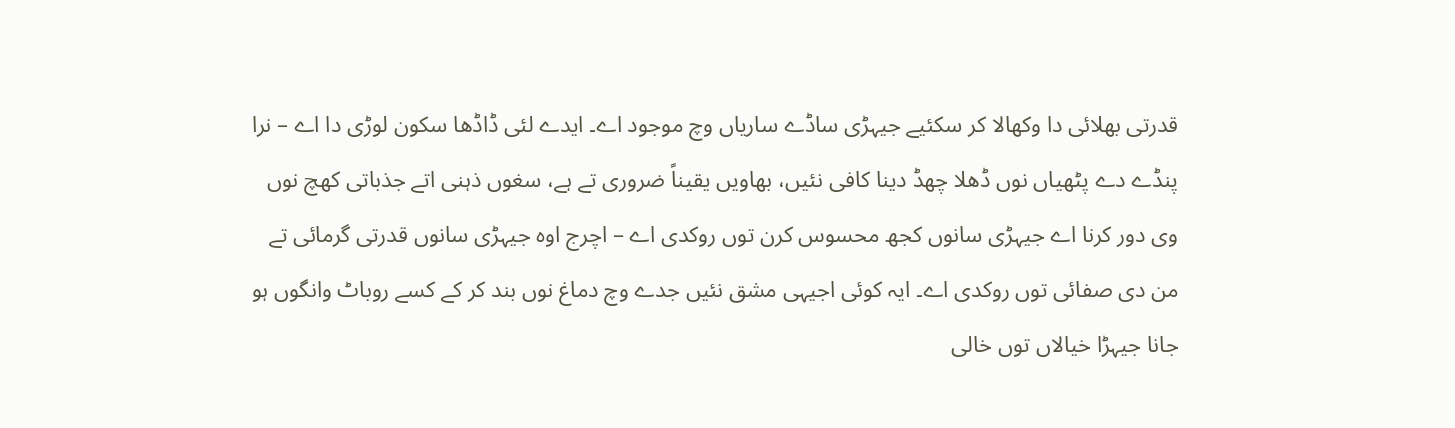قدرتی بھلائی دا وکھالا کر سکئیے جیہڑی ساڈے ساریاں وچ موجود اے۔ ایدے لئی ڈاڈھا سکون لوڑی دا اے – نرا پنڈے دے پٹھیاں نوں ڈھلا چھڈ دینا کافی نئیں، بھاویں یقیناً ضروری تے ہے، سغوں ذہنی اتے جذباتی کھچ نوں وی دور کرنا اے جیہڑی سانوں کجھ محسوس کرن توں روکدی اے – اچرج اوہ جیہڑی سانوں قدرتی گرمائی تے من دی صفائی توں روکدی اے۔ ایہ کوئی اجیہی مشق نئیں جدے وچ دماغ نوں بند کر کے کسے روباٹ وانگوں ہو جانا جیہڑا خیالاں توں خالی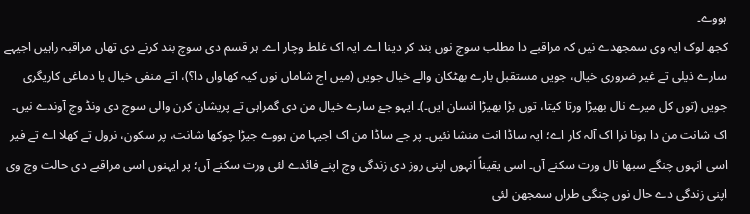ہووے۔
کجھ لوک ایہ وی سمجھدے نیں کہ مراقبے دا مطلب سوچ نوں بند کر دینا اے۔ ایہ اک غلط وچار اے۔ ہر قسم دی سوچ بند کرنے دی تھاں مراقبہ راہیں اجیہے سارے ذیلی تے غیر ضروری خیال، جویں مستقبل بارے بھٹکان والے خیال جویں (میں اج شاماں نوں کیہ کھاواں دا؟)، اتے منفی خیال یا دماغی کاریگری جویں (توں کل میرے نال بھیڑا ورتا کیتا، توں بڑا بھیڑا انسان ایں۔)۔ ایہو جۓ سارے خیال من دی گمراہی تے پریشان کرن والی سوچ دی ونڈ وچ آوندے نیں۔
اک شانت من دا ہونا نرا اک آلہ کار اے؛ ایہ ساڈا انت منشا نئیں۔ پر جے ساڈا من اک اجیہا من ہووے جیڑا چوکھا شانت، پر سکون، نرول تے کھلا اے تے فیر اسی انہوں چنگے سبھا نال ورت سکنے آں۔ اسی یقیناً انہوں اپنی روز دی زندگی وچ اپنے فائدے لئی ورت سکنے آں؛ پر ایہنوں اسی مراقبے دی حالت وچ وی اپنی زندگی دے حال نوں چنگی طراں سمجھن لئی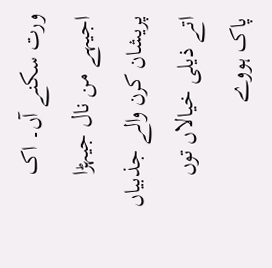ورت سکنے آں۔ اک اجیہے من نال جیہڑا پریشان کرن والے جذبیاں اتے ذیلی خیالاں توں پاک ہووے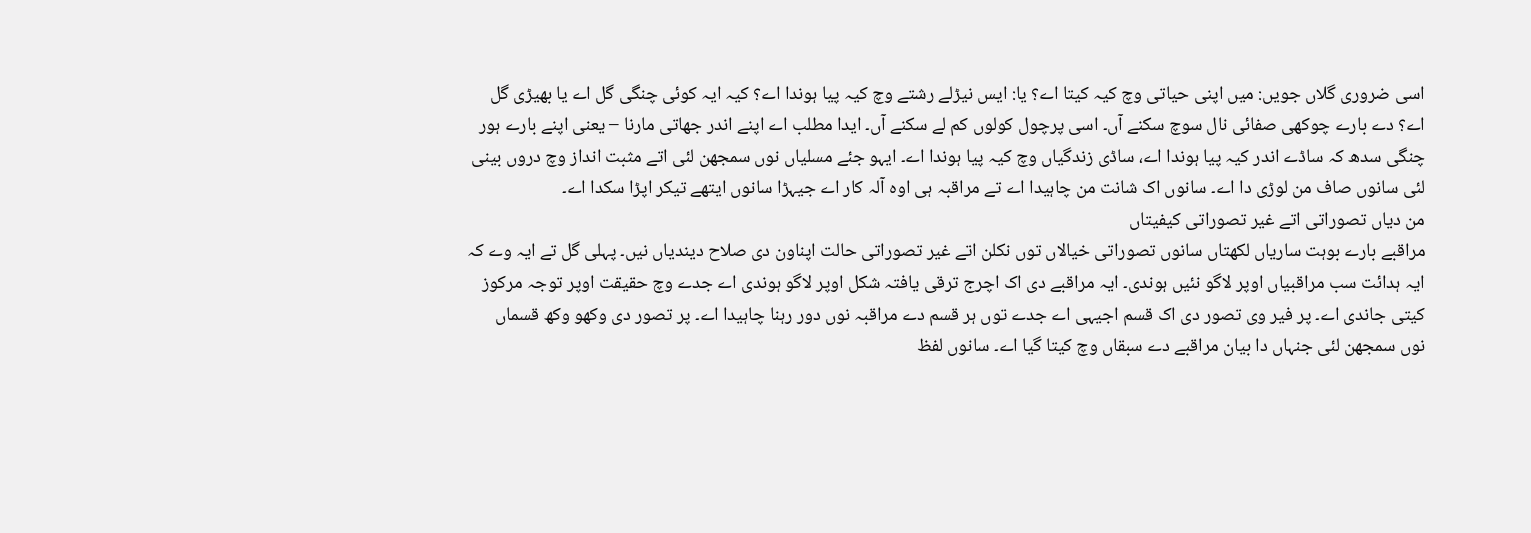اسی ضروری گلاں جویں: میں اپنی حیاتی وچ کیہ کیتا اے؟ یا: ایس نیڑلے رشتے وچ کیہ پیا ہوندا اے؟ کیہ ایہ کوئی چنگی گل اے یا بھیڑی گل اے؟ دے بارے چوکھی صفائی نال سوچ سکنے آں۔ اسی پرچول کولوں کم لے سکنے آں۔ ایدا مطلب اے اپنے اندر جھاتی مارنا – یعنی اپنے بارے ہور چنگی سدھ کہ ساڈے اندر کیہ پیا ہوندا اے، ساڈی زندگیاں وچ کیہ پیا ہوندا اے۔ ایہو جئے مسلیاں نوں سمجھن لئی اتے مثبت انداز وچ دروں بینی لئی سانوں صاف من لوڑی دا اے۔ سانوں اک شانت من چاہیدا اے تے مراقبہ ہی اوہ آلہ کار اے جیہڑا سانوں ایتھے تیکر اپڑا سکدا اے۔
من دیاں تصوراتی اتے غیر تصوراتی کیفیتاں
مراقبے بارے بوہت ساریاں لکھتاں سانوں تصوراتی خیالاں توں نکلن اتے غیر تصوراتی حالت اپناون دی صلاح دیندیاں نیں۔ پہلی گل تے ایہ وے کہ ایہ ہدائت سب مراقبیاں اوپر لاگو نئیں ہوندی۔ ایہ مراقبے دی اک اچرج ترقی یافتہ شکل اوپر لاگو ہوندی اے جدے وچ حقیقت اوپر توجہ مرکوز کیتی جاندی اے۔ پر فیر وی تصور دی اک قسم اجیہی اے جدے توں ہر قسم دے مراقبہ نوں دور رہنا چاہیدا اے۔ پر تصور دی وکھو وکھ قسماں نوں سمجھن لئی جنہاں دا بیان مراقبے دے سبقاں وچ کیتا گیا اے۔ سانوں لفظ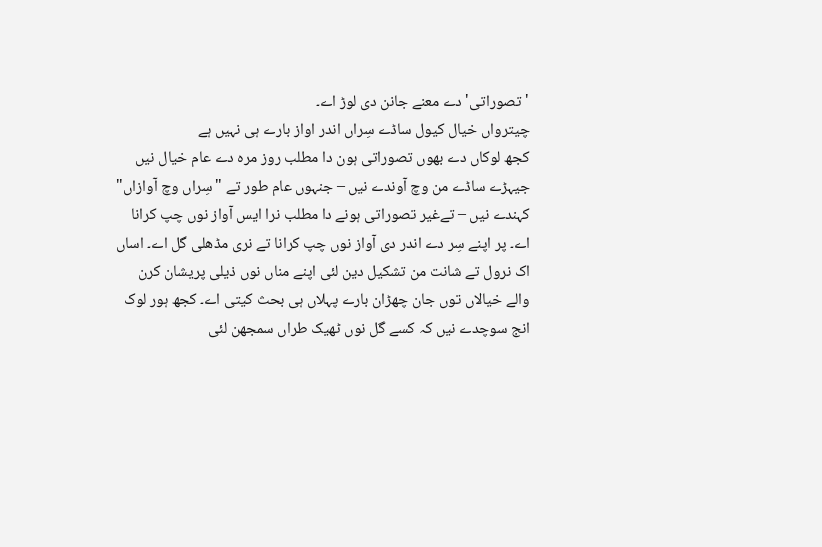'تصوراتی' دے معنے جانن دی لوڑ اے۔
چیترواں خیال کیول ساڈے سِراں اندر اواز بارے ہی نہیں ہے
کجھ لوکاں دے بھوں تصوراتی ہون دا مطلب روز مرہ دے عام خیال نیں جیہڑے ساڈے من وچ آوندے نیں – جنہوں عام طور تے "سِراں وچ آوازاں" کہندے نیں – تےغیر تصوراتی ہونے دا مطلب نرا ایس آواز نوں چپ کرانا اے۔ پر اپنے سِر دے اندر دی آواز نوں چپ کرانا تے نری مڈھلی گل اے۔ اساں اک نرول تے شانت من تشکیل دین لئی اپنے مناں نوں ذیلی پریشان کرن والے خیالاں توں جان چھڑان بارے پہلاں ہی بحث کیتی اے۔ کجھ ہور لوک انج سوچدے نیں کہ کسے گل نوں ٹھیک طراں سمجھن لئی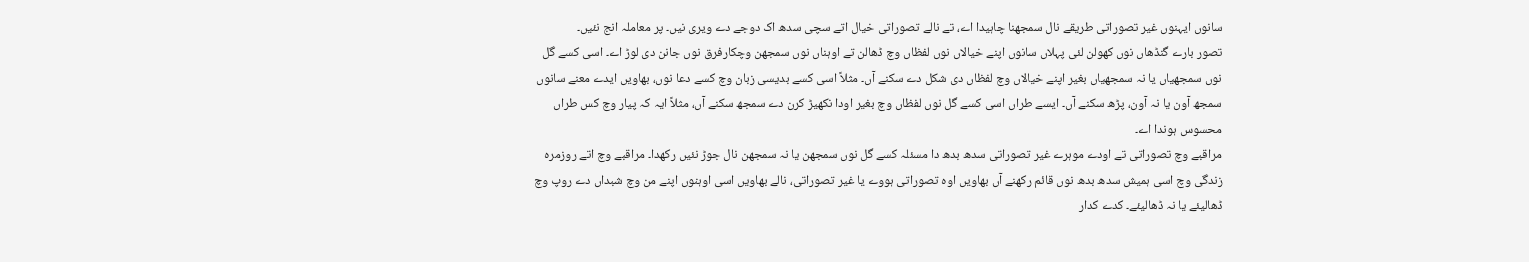سانوں ایہنوں غیر تصوراتی طریقے نال سمجھنا چاہیدا اے، تے نالے تصوراتی خیال اتے سچی سدھ اک دوجے دے ویری نیں۔ پر معاملہ انج نئیں۔
تصور بارے گنڈھاں نوں کھولن لئی پہلاں سانوں اپنے خیالاں نوں لفظاں وچ ڈھالن تے اوہناں نوں سمجھن وچکارفرق نوں جانن دی لوڑ اے۔ اسی کسے گل نوں سمجھیاں یا نہ سمجھیاں بغیر اپنے خیالاں وچ لفظاں دی شکل دے سکنے آں۔ مثلاً اسی کسے بدیسی زبان وچ کسے دعا نوں، بھاویں ایدے معنے سانوں سمجھ آون یا نہ آون، پڑھ سکنے آں۔ ایسے طراں اسی کسے گل نوں لفظاں وچ بغیر اودا نکھیڑ کرن دے سمجھ سکنے آں، مثلاً ایہ کہ پیار وچ کس طراں محسوس ہوندا اے۔
مراقبے وچ تصوراتی تے اودے موہرے غیر تصوراتی سدھ بدھ دا مسئلہ کسے گل نوں سمجھن یا نہ سمجھن نال جوڑ نئیں رکھدا۔ مراقبے وچ اتے روزمرہ زندگی وچ اسی ہمیش سدھ بدھ نوں قائم رکھنے آں بھاویں اوہ تصوراتی ہووے یا غیر تصوراتی، نالے بھاویں اسی اوہنوں اپنے من وچ شبداں دے روپ وچ ڈھالیئے یا نہ ڈھالیئے۔ کدے کدار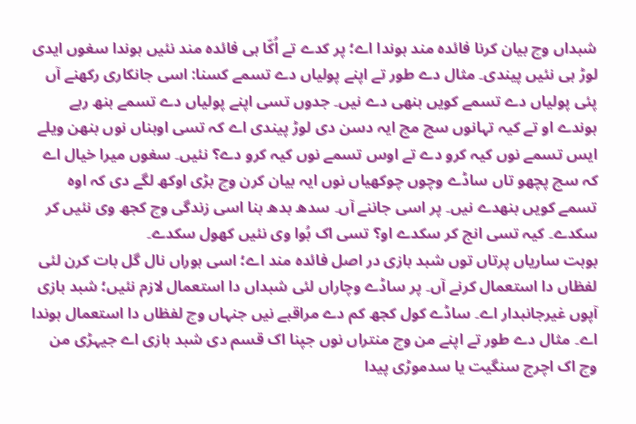شبداں وچ بیان کرنا فائدہ مند ہوندا اے؛ پر کدے تے اُکّا ہی فائدہ مند نئیں ہوندا سغوں ایدی لوڑ ہی نئیں پیندی۔ مثال دے طور تے اپنے پولیاں دے تسمے کسنا: اسی جانکاری رکھنے آں پئی پولیاں دے تسمے کویں بنھی دے نیں۔ جدوں تسی اپنے پولیاں دے تسمے بنھ رہے ہوندے او تے کیہ تہانوں سچ مچ ایہ دسن دی لوڑ پیندی اے کہ تسی اوہناں نوں بنھن ویلے ایس تسمے نوں کیہ کرو دے تے اوس تسمے نوں کیہ کرو دے؟ نئیں۔ سغوں میرا خیال اے کہ سچ پچھو تاں ساڈے وچوں چوکھیاں نوں ایہ بیان کرن وچ بڑی اوکھ لگے دی کہ اوہ تسمے کویں بنھدے نیں۔ پر اسی جاننے آں۔ سدھ بدھ بنا اسی زندگی وچ کجھ وی نئیں کر سکدے۔ کیہ تسی انج کر سکدے او؟ تسی اک بُوا وی نئیں کھول سکدے۔
بوہت ساریاں پرتاں توں شبد بازی در اصل فائدہ مند اے؛ اسی ہوراں نال گل بات کرن لئی لفظاں دا استعمال کرنے آں۔ پر ساڈے وچاراں لئی شبداں دا استعمال لازم نئیں؛ شبد بازی آپوں غیرجانبدار اے۔ ساڈے کول کجھ کم دے مراقبے نیں جنہاں وچ لفظاں دا استعمال ہوندا اے۔ مثال دے طور تے اپنے من وچ منتراں نوں جپنا اک قسم دی شبد بازی اے جیہڑی من وچ اک اچرج سنگیت یا سدموڑی پیدا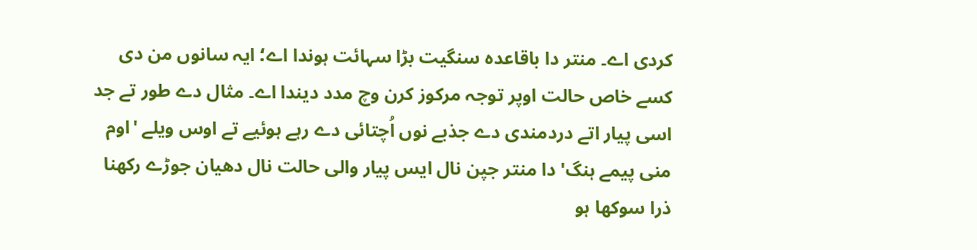کردی اے۔ منتر دا باقاعدہ سنگیت بڑا سہائت ہوندا اے؛ ایہ سانوں من دی کسے خاص حالت اوپر توجہ مرکوز کرن وچ مدد دیندا اے۔ مثال دے طور تے جد اسی پیار اتے دردمندی دے جذبے نوں اُچتائی دے رہے ہوئیے تے اوس ویلے 'اوم منی پیمے ہنگ' دا منتر جپن نال ایس پیار والی حالت نال دھیان جوڑے رکھنا ذرا سوکھا ہو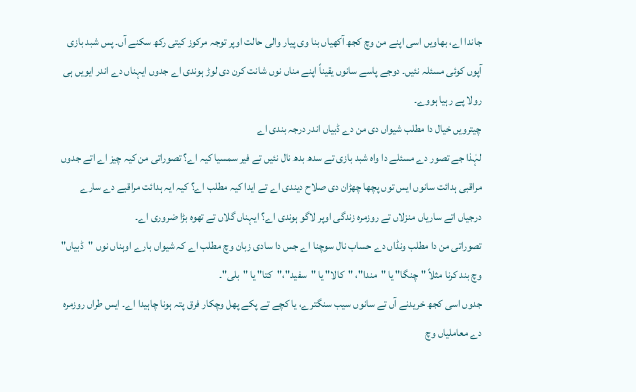جاندا اے، بھاویں اسی اپنے من وچ کجھ آکھیاں بنا وی پیار والی حالت اوپر توجہ مرکوز کیتی رکھ سکنے آں۔ پس شبد بازی آپوں کوئی مسئلہ نئیں۔ دوجے پاسے سانوں یقیناً اپنے مناں نوں شانت کرن دی لوڑ ہوندی اے جدوں ایہناں دے اندر ایویں ہی رولا پے رہیا ہووے۔
چیترویں خیال دا مطلب شیواں دی من دے ڈبیاں اندر درجہ بندی اے
لہٰذا جے تصور دے مسئلے دا واہ شبد بازی تے سدھ بدھ نال نئیں تے فیر سمسیا کیہ اے؟ تصوراتی من کیہ چیز اے اتے جدوں مراقبی ہدائت سانوں ایس توں پچھا چھڑان دی صلاح دیندی اے تے ایدا کیہ مطلب اے؟ کیہ ایہ ہدائت مراقبے دے سارے درجیاں اتے ساریاں منزلاں تے روزمرہ زندگی اوپر لاگو ہوندی اے؟ ایہناں گلاں تے تھوہ بڑا ضروری اے۔
تصوراتی من دا مطلب ونڈاں دے حساب نال سوچنا اے جس دا سادی زبان وچ مطلب اے کہ شیواں بارے اوہناں نوں "ڈبیاں" وچ بند کرنا مثلاً "چنگا" یا "مندا"، "کالا" یا "سفید"،"کتا" یا "بلی"۔
جدوں اسی کجھ خریدنے آں تے سانوں سیب سنگترے، یا کچے تے پکے پھل وچکار فرق پتہ ہونا چاہیدا اے۔ ایس طراں روزمرہ دے معاملیاں وچ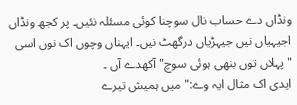ونڈاں دے حساب نال سوچنا کوئی مسئلہ نئیں۔ پر کجھ ونڈاں اجیہیاں نیں جیہڑیاں درگھٹ نیں۔ ایہناں وچوں اک نوں اسی "پہلاں توں بنھی ہوئی سوچ" آکھدے آں ۔
ایدی اک مثال ایہ وے:"میں ہمیش تیرے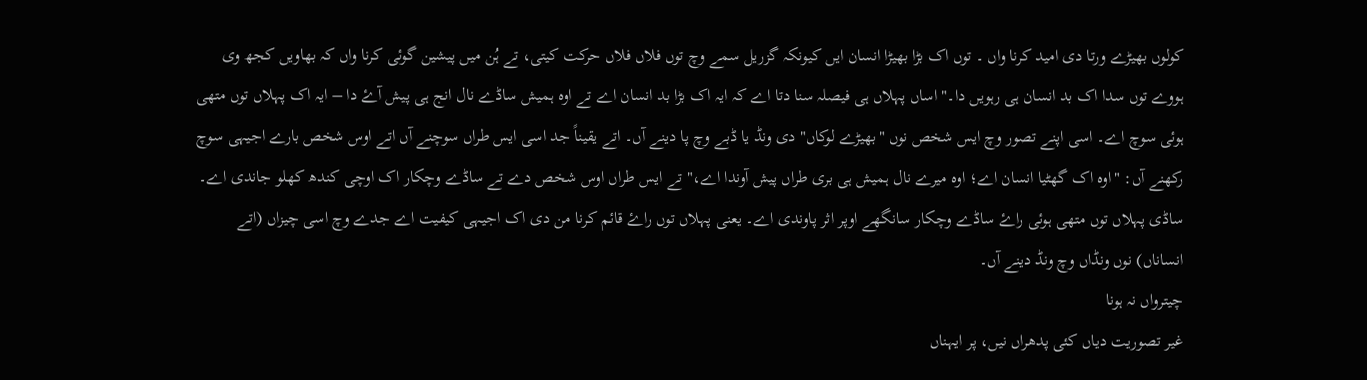کولوں بھیڑے ورتا دی امید کرنا واں ۔ توں اک بڑا بھیڑا انسان ایں کیونکہ گزریل سمے وچ توں فلاں فلاں حرکت کیتی، تے ہُن میں پیشین گوئی کرنا واں کہ بھاویں کجھ وی ہووے توں سدا اک بد انسان ہی رہویں دا۔" اساں پہلاں ہی فیصلہ سنا دتا اے کہ ایہ اک بڑا بد انسان اے تے اوہ ہمیش ساڈے نال انج ہی پیش آۓ دا – ایہ اک پہلاں توں متھی ہوئی سوچ اے۔ اسی اپنے تصور وچ ایس شخص نوں "بھیڑے لوکاں" دی ونڈ یا ڈبے وچ پا دینے آں۔ اتے یقیناً جد اسی ایس طراں سوچنے آں اتے اوس شخص بارے اجیہی سوچ رکھنے آں: "اوہ اک گھٹیا انسان اے؛ اوہ میرے نال ہمیش ہی بری طراں پیش آوندا اے،" تے ایس طراں اوس شخص دے تے ساڈے وچکار اک اوچی کندھ کھلو جاندی اے۔ ساڈی پہلاں توں متھی ہوئی راۓ ساڈے وچکار سانگھے اوپر اثر پاوندی اے۔ یعنی پہلاں توں راۓ قائم کرنا من دی اک اجیہی کیفیت اے جدے وچ اسی چیزاں (اتے انساناں) نوں ونڈاں وچ ونڈ دینے آں۔
چیترواں نہ ہونا
غیر تصوریت دیاں کئی پدھراں نیں، پر ایہناں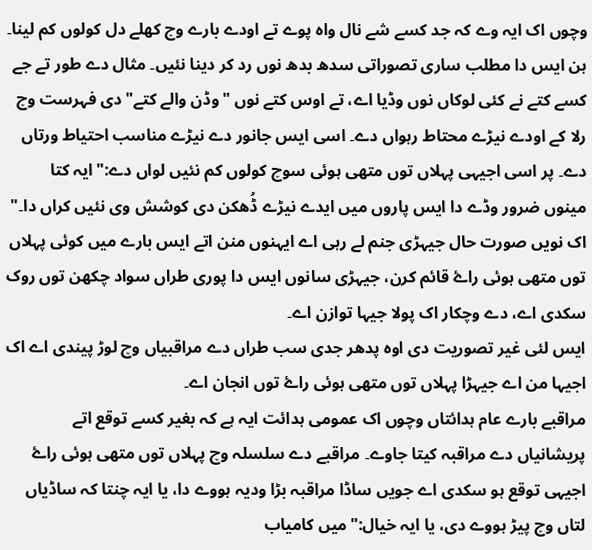وچوں اک ایہ وے کہ جد کسے شے نال واہ پوے تے اودے بارے وچ کھلے دل کولوں کم لینا۔ ہن ایس دا مطلب ساری تصوراتی سدھ بدھ نوں رد کر دینا نئیں۔ مثال دے طور تے جے کسے کتے نے کئی لوکاں نوں وڈیا اے، تے اوس کتے نوں "وڈن والے کتے" دی فہرست وچ رلا کے اودے نیڑے محتاط رہواں دے۔ اسی ایس جانور دے نیڑے مناسب احتیاط ورتاں دے۔ پر اسی اجیہی پہلاں توں متھی ہوئی سوچ کولوں کم نئیں لواں دے:"ایہ کتا مینوں ضرور وڈے دا ایس پاروں میں ایدے نیڑے ڈُھکن دی کوشش وی نئیں کراں دا۔" اک نویں صورت حال جیہڑی جنم لے رہی اے ایہنوں منن اتے ایس بارے میں کوئی پہلاں توں متھی ہوئی راۓ قائم کرن، جیہڑی سانوں ایس دا پوری طراں سواد چکھن توں روک سکدی اے، دے وچکار اک پولا جیہا توازن اے۔
ایس لئی غیر تصوریت دی اوہ پدھر جدی سب طراں دے مراقبیاں وچ لوڑ پیندی اے اک اجیہا من اے جیہڑا پہلاں توں متھی ہوئی راۓ توں انجان اے۔
مراقبے بارے عام ہدائتاں وچوں اک عمومی ہدائت ایہ ہے کہ بغیر کسے توقع اتے پریشانیاں دے مراقبہ کیتا جاوے۔ مراقبے دے سلسلہ وچ پہلاں توں متھی ہوئی راۓ اجیہی توقع ہو سکدی اے جویں ساڈا مراقبہ بڑا ودیہ ہووے دا، یا ایہ چنتا کہ ساڈیاں لتاں وچ پیڑ ہووے دی، یا ایہ خیال:"میں کامیاب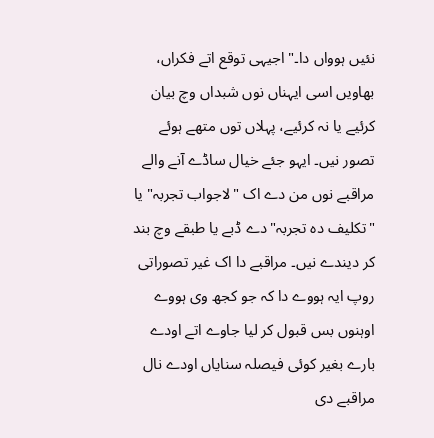نئیں ہوواں دا۔" اجیہی توقع اتے فکراں، بھاویں اسی ایہناں نوں شبداں وچ بیان کرئیے یا نہ کرئیے، پہلاں توں متھے ہوئے تصور نیں۔ ایہو جئے خیال ساڈے آنے والے مراقبے نوں من دے اک "لاجواب تجربہ" یا "تکلیف دہ تجربہ"دے ڈبے یا طبقے وچ بند کر دیندے نیں۔ مراقبے دا اک غیر تصوراتی روپ ایہ ہووے دا کہ جو کجھ وی ہووے اوہنوں بس قبول کر لیا جاوے اتے اودے بارے بغیر کوئی فیصلہ سنایاں اودے نال مراقبے دی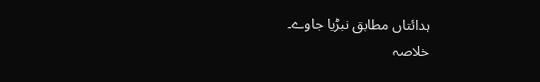ہدائتاں مطابق نبڑیا جاوے۔
خلاصہ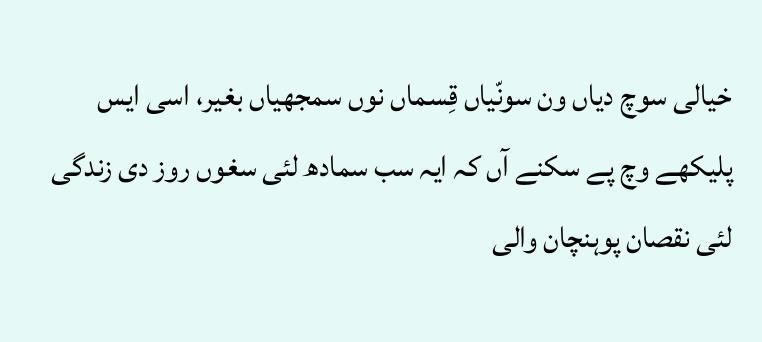خیالی سوچ دیاں ون سونّیاں قِسماں نوں سمجھیاں بغیر، اسی ایس پلیکھے وچ پے سکنے آں کہ ایہ سب سمادھ لئی سغوں روز دی زندگی لئی نقصان پوہنچان والی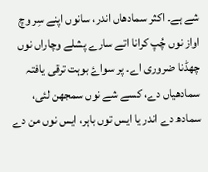شے ہے۔ اکثر سمادھاں اندر، سانوں اپنے سِر وچ اواز نوں چُپ کرانا اتے سارے پشلے وچاراں نوں چھڈنا ضروری اے۔ پر سواۓ بوہت ترقی یافتہ سمادھیاں دے، کسے شے نوں سمجھن لئی، سمادھ دے اندر یا ایس توں باہر، ایس نوں من دے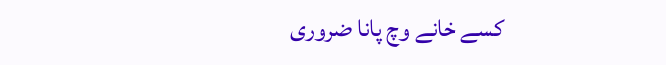کسے خانے وچ پانا ضروری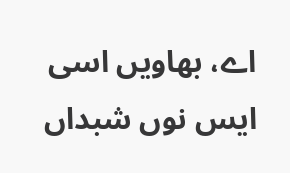اے، بھاویں اسی ایس نوں شبداں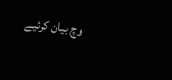وچ بیان کرئیے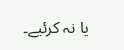یا نہ کرئیے۔